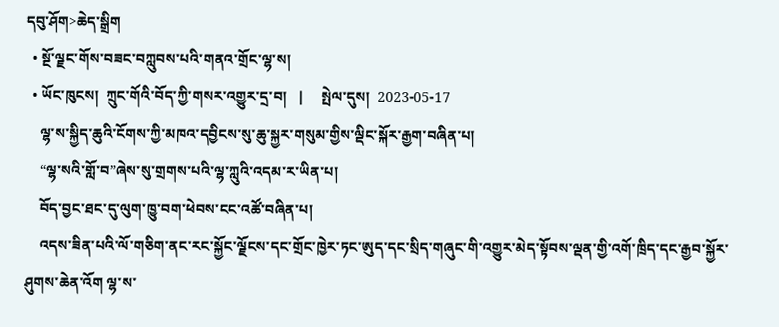དབུ་ཤོག>ཆེད་སྒྲིག
  • སྔོ་ལྗང་གོས་བཟང་བཀླུབས་པའི་གནའ་གྲོང་ལྷ་ས།
  • ཡོང་ཁུངས།  ཀྲུང་གོའི་བོད་ཀྱི་གསར་འགྱུར་དྲ་བ།   |     སྤེལ་དུས།  2023-05-17
    ལྷ་ས་སྐྱིད་ཆུའི་ངོགས་ཀྱི་མཁའ་དབྱིངས་སུ་ཆུ་སྐྱར་གསུམ་གྱིས་ལྡིང་སྐོར་རྒྱག་བཞིན་པ།
    “ལྷ་སའི་གློ་བ”ཞེས་སུ་གྲགས་པའི་ལྷ་ཀླུའི་འདམ་ར་ཡིན་པ།
    བོད་བྱང་ཐང་དུ་ལུག་ཁྱུ་བག་ཕེབས་ངང་འཚོ་བཞིན་པ།
    འདས་ཟིན་པའི་ལོ་གཅིག་ནང་རང་སྐྱོང་ལྗོངས་དང་གྲོང་ཁྱེར་ཏང་ཨུད་དང་སྲིད་གཞུང་གི་འགྱུར་མེད་སྟོབས་ལྡན་གྱི་འགོ་ཁྲིད་དང་རྒྱབ་སྐྱོར་ཤུགས་ཆེན་འོག ལྷ་ས་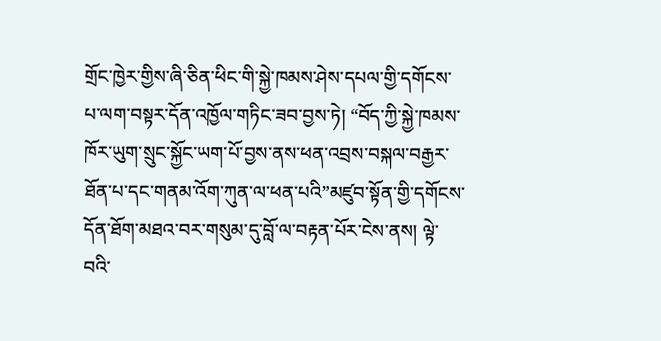གྲོང་ཁྱེར་གྱིས་ཞི་ཅིན་ཕིང་གི་སྐྱེ་ཁམས་ཤེས་དཔལ་གྱི་དགོངས་པ་ལག་བསྟར་དོན་འཁྱོལ་གཏིང་ཟབ་བྱས་ཏེ། “བོད་ཀྱི་སྐྱེ་ཁམས་ཁོར་ཡུག་སྲུང་སྐྱོང་ཡག་པོ་བྱས་ནས་ཕན་འབྲས་བསྐལ་བརྒྱར་ཐོན་པ་དང་གནམ་འོག་ཀུན་ལ་ཕན་པའི”མཛུབ་སྟོན་གྱི་དགོངས་དོན་ཐོག་མཐའ་བར་གསུམ་དུ་བློ་ལ་བརྟན་པོར་ངེས་ནས། ལྟེ་བའི་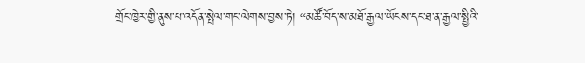གྲོང་ཁྱེར་གྱི་ནུས་པ་འདོན་སྤེལ་གང་ལེགས་བྱས་ཏེ། “མཚོ་བོད་ས་མཐོ་རྒྱལ་ཡོངས་དང་ཐ་ན་རྒྱལ་སྤྱིའི་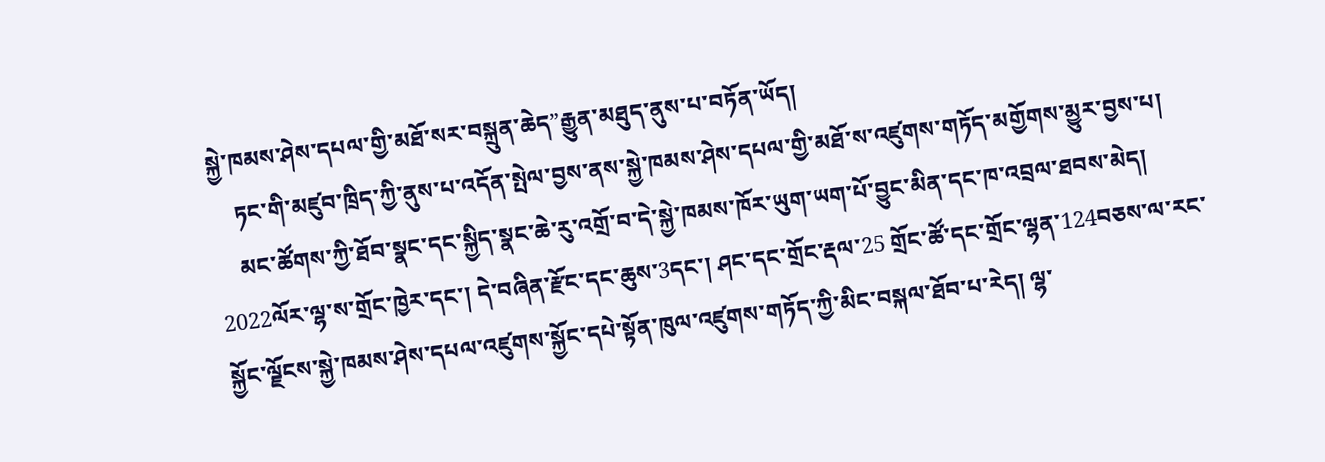སྐྱེ་ཁམས་ཤེས་དཔལ་གྱི་མཐོ་སར་བསྐྲུན་ཆེད”རྒྱུན་མཐུད་ནུས་པ་བཏོན་ཡོད།
    ཏང་གི་མཛུབ་ཁྲིད་ཀྱི་ནུས་པ་འདོན་སྤེལ་བྱས་ནས་སྐྱེ་ཁམས་ཤེས་དཔལ་གྱི་མཐོ་ས་འཛུགས་གཏོད་མགྱོགས་མྱུར་བྱས་པ།
    མང་ཚོགས་ཀྱི་ཐོབ་སྣང་དང་སྐྱིད་སྣང་ཆེ་རུ་འགྲོ་བ་དེ་སྐྱེ་ཁམས་ཁོར་ཡུག་ཡག་པོ་བྱུང་མིན་དང་ཁ་འབྲལ་ཐབས་མེད། 2022ལོར་ལྷ་ས་གྲོང་ཁྱེར་དང་། དེ་བཞིན་རྫོང་དང་ཆུས་3དང་། ཤང་དང་གྲོང་རྡལ་25 གྲོང་ཚོ་དང་གྲོང་ལྷན་124བཅས་ལ་རང་སྐྱོང་ལྗོངས་སྐྱེ་ཁམས་ཤེས་དཔལ་འཛུགས་སྐྱོང་དཔེ་སྟོན་ཁུལ་འཛུགས་གཏོད་ཀྱི་མིང་བསྐལ་ཐོབ་པ་རེད། ལྷ་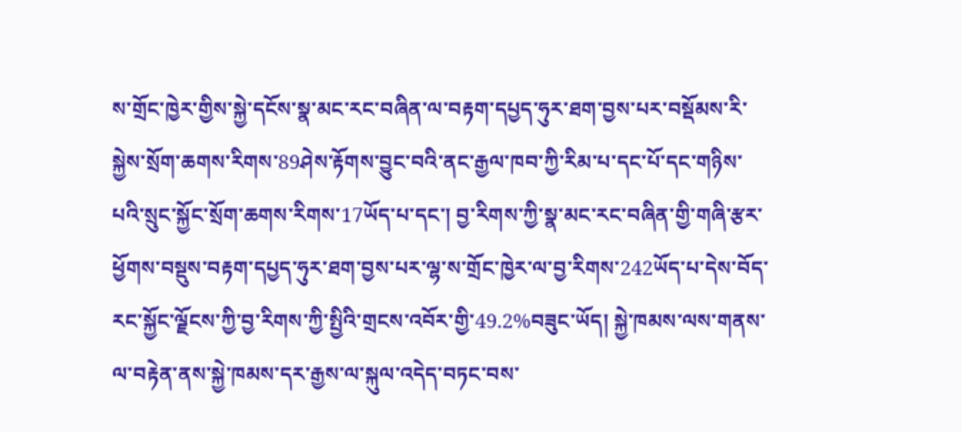ས་གྲོང་ཁྱེར་གྱིས་སྐྱེ་དངོས་སྣ་མང་རང་བཞིན་ལ་བརྟག་དཔྱད་ཧུར་ཐག་བྱས་པར་བསྡོམས་རི་སྐྱེས་སྲོག་ཆགས་རིགས་89ཤེས་རྟོགས་བྱུང་བའི་ནང་རྒྱལ་ཁབ་ཀྱི་རིམ་པ་དང་པོ་དང་གཉིས་པའི་སྲུང་སྐྱོང་སྲོག་ཆགས་རིགས་17ཡོད་པ་དང་། བྱ་རིགས་ཀྱི་སྣ་མང་རང་བཞིན་གྱི་གཞི་རྩར་ཕྱོགས་བསྡུས་བརྟག་དཔྱད་ཧུར་ཐག་བྱས་པར་ལྷ་ས་གྲོང་ཁྱེར་ལ་བྱ་རིགས་242ཡོད་པ་དེས་བོད་རང་སྐྱོང་ལྗོངས་ཀྱི་བྱ་རིགས་ཀྱི་སྤྱིའི་གྲངས་འབོར་གྱི་49.2%བཟུང་ཡོད། སྐྱེ་ཁམས་ལས་གནས་ལ་བརྟེན་ནས་སྐྱེ་ཁམས་དར་རྒྱས་ལ་སྐུལ་འདེད་བཏང་བས་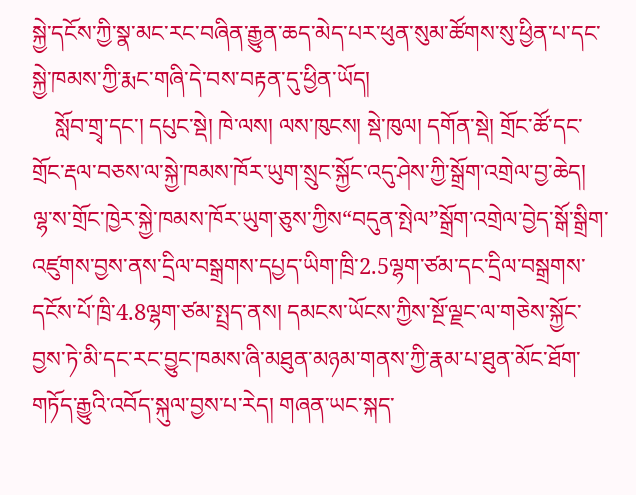སྐྱེ་དངོས་ཀྱི་སྣ་མང་རང་བཞིན་རྒྱུན་ཆད་མེད་པར་ཕུན་སུམ་ཚོགས་སུ་ཕྱིན་པ་དང་སྐྱེ་ཁམས་ཀྱི་རྨང་གཞི་དེ་བས་བརྟན་དུ་ཕྱིན་ཡོད།
    སློབ་གྲྭ་དང་། དཔུང་སྡེ། ཁེ་ལས། ལས་ཁུངས། སྡེ་ཁུལ། དགོན་སྡེ། གྲོང་ཚོ་དང་གྲོང་རྡལ་བཅས་ལ་སྐྱེ་ཁམས་ཁོར་ཡུག་སྲུང་སྐྱོང་འདུ་ཤེས་ཀྱི་སྒྲོག་འགྲེལ་བྱ་ཆེད། ལྷ་ས་གྲོང་ཁྱེར་སྐྱེ་ཁམས་ཁོར་ཡུག་ཅུས་ཀྱིས“བདུན་སྤེལ”སྒྲོག་འགྲེལ་བྱེད་སྒོ་སྒྲིག་འཛུགས་བྱས་ནས་དྲིལ་བསྒྲགས་དཔྱད་ཡིག་ཁྲི་2.5ལྷག་ཙམ་དང་དྲིལ་བསྒྲགས་དངོས་པོ་ཁྲི་4.8ལྷག་ཙམ་སྤྲད་ནས། དམངས་ཡོངས་ཀྱིས་སྔོ་ལྗང་ལ་གཅེས་སྐྱོང་བྱས་ཏེ་མི་དང་རང་བྱུང་ཁམས་ཞི་མཐུན་མཉམ་གནས་ཀྱི་རྣམ་པ་ཐུན་མོང་ཐོག་གཏོད་རྒྱུའི་འབོད་སྐུལ་བྱས་པ་རེད། གཞན་ཡང་སྐད་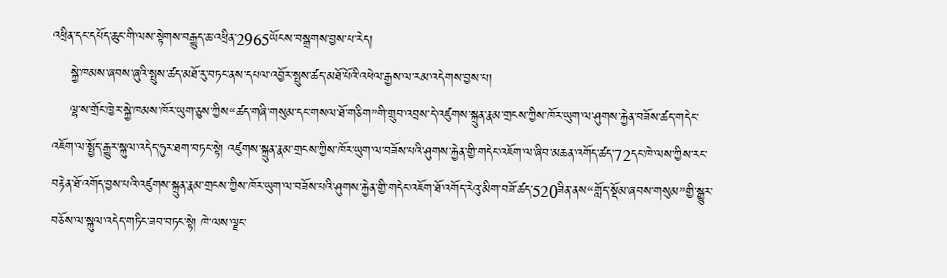འཕྲིན་དང་དཔོད་ཆུང་གི་ལས་སྟེགས་བརྒྱུད་ཆ་འཕྲིན་2965ཡོངས་བསྒྲགས་བྱས་པ་རེད།
    སྐྱེ་ཁམས་ཞབས་ཞུའི་སྤུས་ཚད་མཐོ་རུ་བཏང་ནས་དཔལ་འབྱོར་སྤུས་ཚད་མཐོ་པོའི་འཕེལ་རྒྱས་ལ་རམ་འདེགས་བྱས་པ།
    ལྷ་ས་གྲོང་ཁྱེར་སྐྱེ་ཁམས་ཁོར་ཡུག་ཅུས་ཀྱིས“ཚད་གཞི་གསུམ་དང་གསལ་ཐོ་གཅིག”གི་གྲུབ་འབྲས་དེ་འཛུགས་སྐྲུན་རྣམ་གྲངས་ཀྱིས་ཁོར་ཡུག་ལ་ཤུགས་རྐྱེན་བཟོས་ཚད་གདེང་འཇོག་ལ་སྤྱོད་རྒྱུར་སྐུལ་འདེད་ཧུར་ཐག་བཏང་སྟེ། འཛུགས་སྐྲུན་རྣམ་གྲངས་ཀྱིས་ཁོར་ཡུག་ལ་བཟོས་པའི་ཤུགས་རྐྱེན་གྱི་གདེང་འཇོག་ལ་ཞིབ་མཆན་འགོད་ཚད་72དང་ཁེ་ལས་ཀྱིས་རང་བརྟེན་ཐོ་འགོད་བྱས་པའི་འཛུགས་སྐྲུན་རྣམ་གྲངས་ཀྱིས་ཁོར་ཡུག་ལ་བཟོས་པའི་ཤུགས་རྐྱེན་གྱི་གདེང་འཇོག་ཐོ་འགོད་རེའུ་མིག་བཟོ་ཚད་520ཟིན་ནས“གློད་སྡོམ་ཞབས་གསུམ”གྱི་སྒྱུར་བཅོས་ལ་སྐུལ་འདེད་གཏིང་ཟབ་བཏང་སྟེ། ཁེ་ལས་ལྗང་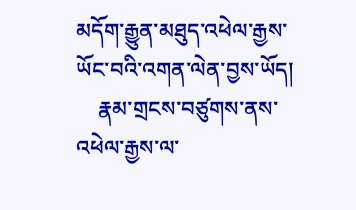མདོག་རྒྱུན་མཐུད་འཕེལ་རྒྱས་ཡོང་བའི་འགན་ལེན་བྱས་ཡོད།
    རྣམ་གྲངས་བཙུགས་ནས་འཕེལ་རྒྱས་ལ་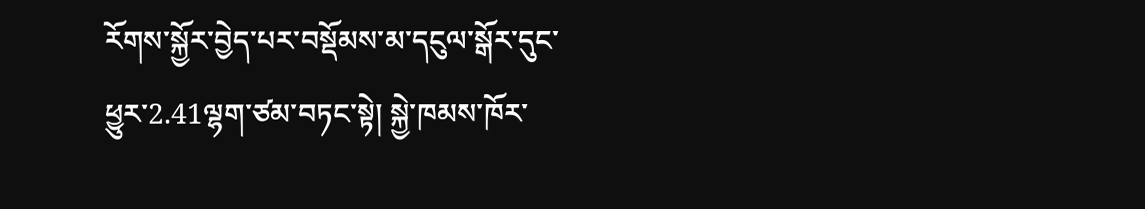རོགས་སྐྱོར་བྱེད་པར་བསྡོམས་མ་དངུལ་སྒོར་དུང་ཕྱུར་2.41ལྷག་ཙམ་བཏང་སྟེ། སྐྱེ་ཁམས་ཁོར་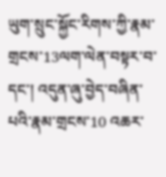ཡུག་སྲུང་སྐྱོང་རིགས་ཀྱི་རྣམ་གྲངས་13ལག་ལེན་བསྟར་བ་དང་། འདུན་ཞུ་བྱེད་བཞིན་པའི་རྣམ་གྲངས་10 འཆར་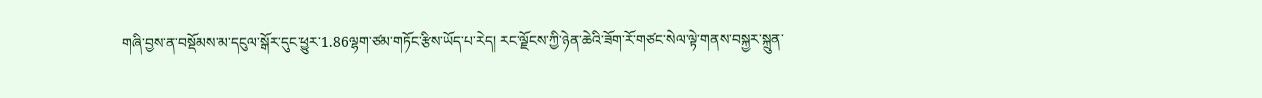གཞི་བྱས་ན་བསྡོམས་མ་དངུལ་སྒོར་དུང་ཕྱུར་1.86ལྷག་ཙམ་གཏོང་རྩིས་ཡོད་པ་རེད། རང་ལྗོངས་ཀྱི་ཉེན་ཆེའི་ཟོག་རོ་གཙང་སེལ་ལྟེ་གནས་བསྐྱར་སྐྲུན་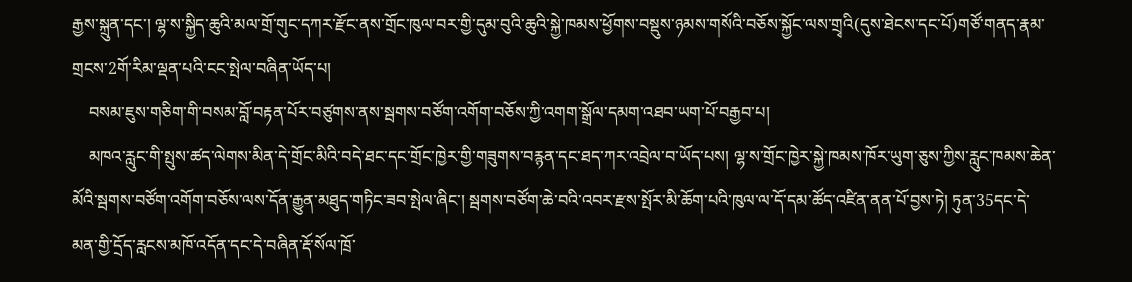རྒྱས་སྐྲུན་དང་། ལྷ་ས་སྐྱིད་ཆུའི་མལ་གྲོ་གུང་དཀར་རྫོང་ནས་གྲོང་ཁུལ་བར་གྱི་དུམ་བུའི་ཆུའི་སྐྱེ་ཁམས་ཕྱོགས་བསྡུས་ཉམས་གསོའི་བཅོས་སྐྱོང་ལས་གྲྭའི(དུས་ཐེངས་དང་པོ)གཙོ་གནད་རྣམ་གྲངས་2གོ་རིམ་ལྡན་པའི་ངང་སྤེལ་བཞིན་ཡོད་པ།
    བསམ་ཇུས་གཅིག་གི་བསམ་བློ་བརྟན་པོར་བཙུགས་ནས་སྦགས་བཙོག་འགོག་བཅོས་ཀྱི་འགག་སྒྲོལ་དམག་འཐབ་ཡག་པོ་བརྒྱབ་པ།
    མཁའ་རླུང་གི་སྤུས་ཚད་ལེགས་མིན་དེ་གྲོང་མིའི་བདེ་ཐང་དང་གྲོང་ཁྱེར་གྱི་གཟུགས་བརྙན་དང་ཐད་ཀར་འབྲེལ་བ་ཡོད་པས། ལྷ་ས་གྲོང་ཁྱེར་སྐྱེ་ཁམས་ཁོར་ཡུག་ཅུས་ཀྱིས་རླུང་ཁམས་ཆེན་མོའི་སྦགས་བཙོག་འགོག་བཅོས་ལས་དོན་རྒྱུན་མཐུད་གཏིང་ཟབ་སྤེལ་ཞིང་། སྦགས་བཙོག་ཆེ་བའི་འབར་རྫས་སྤོར་མི་ཆོག་པའི་ཁུལ་ལ་དོ་དམ་ཚོད་འཛིན་ནན་པོ་བྱས་ཏེ། ཏུན་35དང་དེ་མན་གྱི་དྲོད་རླངས་མཁོ་འདོན་དང་དེ་བཞིན་རྡོ་སོལ་ཁྲོ་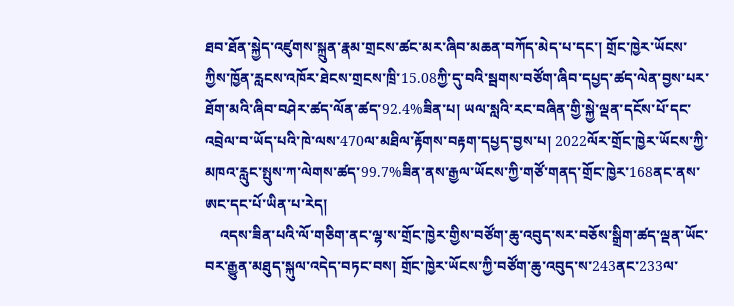ཐབ་ཐོན་སྐྱེད་འཛུགས་སྐྲུན་རྣམ་གྲངས་ཚང་མར་ཞིབ་མཆན་བཀོད་མེད་པ་དང་། གྲོང་ཁྱེར་ཡོངས་ཀྱིས་ཁྱོན་རླངས་འཁོར་ཐེངས་གྲངས་ཁྲི་15.08ཀྱི་དུ་བའི་སྦགས་བཙོག་ཞིབ་དཔྱད་ཚད་ལེན་བྱས་པར་ཐོག་མའི་ཞིབ་བཤེར་ཚད་ལོན་ཚད་92.4%ཟིན་པ། ཡལ་སླའི་རང་བཞིན་གྱི་སྐྱེ་ལྡན་དངོས་པོ་དང་འབྲེལ་བ་ཡོད་པའི་ཁེ་ལས་470ལ་མཐིལ་རྟོགས་བརྟག་དཔྱད་བྱས་པ། 2022ལོར་གྲོང་ཁྱེར་ཡོངས་ཀྱི་མཁའ་རླུང་སྤུས་ཀ་ལེགས་ཚད་99.7%ཟིན་ནས་རྒྱལ་ཡོངས་ཀྱི་གཙོ་གནད་གྲོང་ཁྱེར་168ནང་ནས་ཨང་དང་པོ་ཡིན་པ་རེད།
    འདས་ཟིན་པའི་ལོ་གཅིག་ནང་ལྷ་ས་གྲོང་ཁྱེར་གྱིས་བཙོག་ཆུ་འབུད་སར་བཅོས་སྒྲིག་ཚད་ལྡན་ཡོང་བར་རྒྱུན་མཐུད་སྐུལ་འདེད་བཏང་བས། གྲོང་ཁྱེར་ཡོངས་ཀྱི་བཙོག་ཆུ་འབུད་ས་243ནང་233ལ་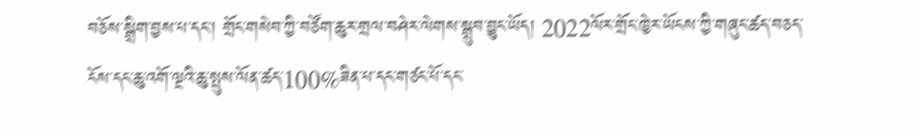བཅོས་སྒྲིག་བྱས་པ་དང་། གྲོང་གསེབ་ཀྱི་བཙོག་ཆུར་གྲལ་བཤེར་ལེགས་སྒྲུབ་བྱུང་ཡོད། 2022ལོར་གྲོང་ཁྱེར་ཡོངས་ཀྱི་གཞུང་ཚད་བཅད་ངོས་དང་ཆུ་འགོ་ལྔའི་ཆུ་སྤུས་ལོན་ཚད་100%ཟིན་པ་དང་གཙང་པོ་དང་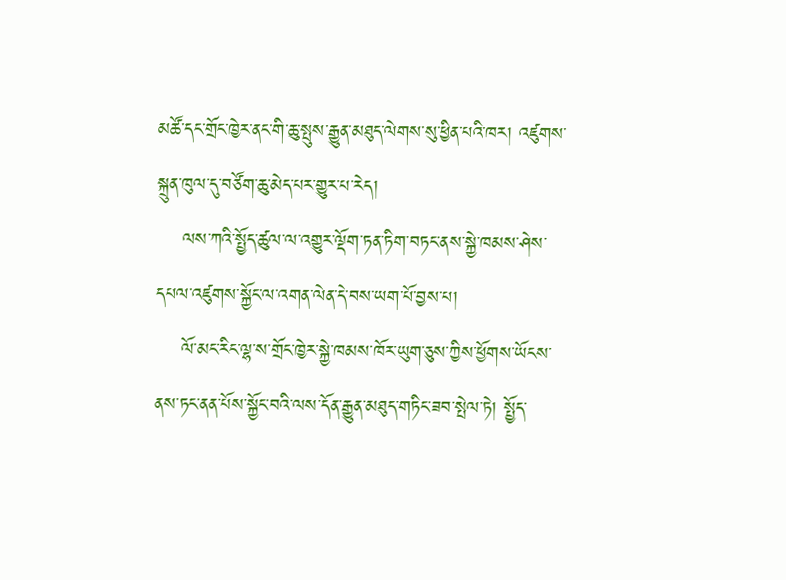མཚོ་དང་གྲོང་ཁྱེར་ནང་གི་ཆུ་སྤུས་རྒྱུན་མཐུད་ལེགས་སུ་ཕྱིན་པའི་ཁར། འཛུགས་སྐྲུན་ཁུལ་དུ་བཙོག་ཆུ་མེད་པར་གྱུར་པ་རེད།
    ལས་ཀའི་སྤྱོད་ཚུལ་ལ་འགྱུར་ལྡོག་ཏན་ཏིག་བཏང་ནས་སྐྱེ་ཁམས་ཤེས་དཔལ་འཛུགས་སྐྱོང་ལ་འགན་ལེན་དེ་བས་ཡག་པོ་བྱས་པ།
    ལོ་མང་རིང་ལྷ་ས་གྲོང་ཁྱེར་སྐྱེ་ཁམས་ཁོར་ཡུག་ཅུས་ཀྱིས་ཕྱོགས་ཡོངས་ནས་ཏང་ནན་པོས་སྐྱོང་བའི་ལས་དོན་རྒྱུན་མཐུད་གཏིང་ཟབ་སྤེལ་ཏེ། སྤྱོད་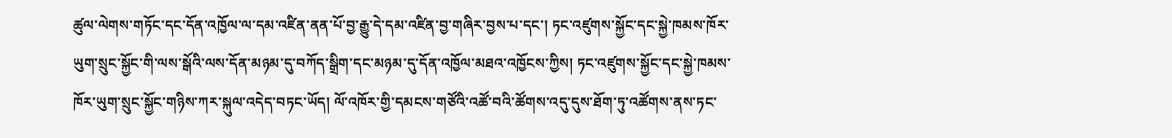ཚུལ་ལེགས་གཏོང་དང་དོན་འཁྱོལ་ལ་དམ་འཛིན་ནན་པོ་བྱ་རྒྱུ་དེ་དམ་འཛིན་བྱ་གཞིར་བྱས་པ་དང་། ཏང་འཛུགས་སྐྱོང་དང་སྐྱེ་ཁམས་ཁོར་ཡུག་སྲུང་སྐྱོང་གི་ལས་སྒོའི་ལས་དོན་མཉམ་དུ་བཀོད་སྒྲིག་དང་མཉམ་དུ་དོན་འཁྱོལ་མཐའ་འཁྱོངས་ཀྱིས། ཏང་འཛུགས་སྐྱོང་དང་སྐྱེ་ཁམས་ཁོར་ཡུག་སྲུང་སྐྱོང་གཉིས་ཀར་སྐུལ་འདེད་བཏང་ཡོད། ལོ་འཁོར་གྱི་དམངས་གཙོའི་འཚོ་བའི་ཚོགས་འདུ་དུས་ཐོག་ཏུ་འཚོགས་ནས་ཏང་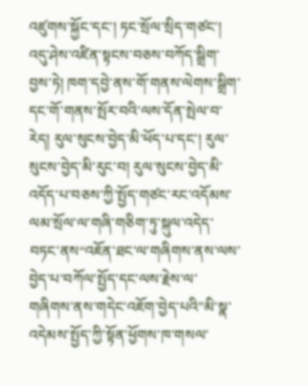འཛུགས་སྐྱོང་དང་། ཏང་སྲོལ་སྲིད་གཙང་། འདུ་ཤེས་འཛིན་སྟངས་བཅས་བཀོད་སྒྲིག་བྱས་ཏེ། ཁག་དབྱེ་ནས་གོ་གནས་ལེགས་སྒྲིག་དང་གོ་གནས་སྤོར་བའི་ལས་དོན་སྤེལ་བ་རེད། རུལ་སུངས་བྱེད་མི་ཕོད་པ་དང་། རུལ་སུངས་བྱེད་མི་རུང་བ། རུལ་སུངས་བྱེད་མི་འདོད་པ་བཅས་ཀྱི་སྤྱོད་གཙང་རང་འདོམས་ལམ་སྲོལ་ལ་གཞི་གཅིག་ཏུ་སྐུལ་འདེད་བཏང་ནས“འཇོན་ཐང་ལ་གཞིགས་ནས་ལས་བྱེད་པ་བཀོལ་སྤྱོད་དང་ལས་རྗེས་ལ་གཞིགས་ནས་གདེང་འཇོག་བྱེད་པའི”མི་སྣ་འདེམས་སྤྱོད་ཀྱི་སྟོན་ཕྱོགས་ཁ་གསལ་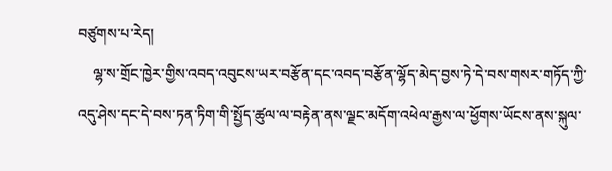བཙུགས་པ་རེད།
    ལྷ་ས་གྲོང་ཁྱེར་གྱིས་འབད་འབུངས་ཡར་བརྩོན་དང་འབད་བརྩོན་ལྷོད་མེད་བྱས་ཏེ་དེ་བས་གསར་གཏོད་ཀྱི་འདུ་ཤེས་དང་དེ་བས་ཏན་ཏིག་གི་སྤྱོད་ཚུལ་ལ་བརྟེན་ནས་ལྗང་མདོག་འཕེལ་རྒྱས་ལ་ཕྱོགས་ཡོངས་ནས་སྐུལ་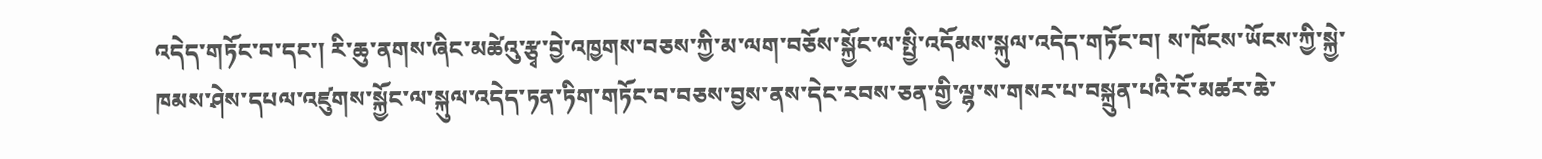འདེད་གཏོང་བ་དང་། རི་ཆུ་ནགས་ཞིང་མཚེའུ་རྩྭ་བྱེ་འཁྱགས་བཅས་ཀྱི་མ་ལག་བཅོས་སྐྱོང་ལ་སྤྱི་འདོམས་སྐུལ་འདེད་གཏོང་བ། ས་ཁོངས་ཡོངས་ཀྱི་སྐྱེ་ཁམས་ཤེས་དཔལ་འཛུགས་སྐྱོང་ལ་སྐུལ་འདེད་ཏན་ཏིག་གཏོང་བ་བཅས་བྱས་ནས་དེང་རབས་ཅན་གྱི་ལྷ་ས་གསར་པ་བསྐྲུན་པའི་ངོ་མཚར་ཆེ་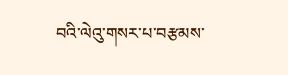བའི་ལེའུ་གསར་པ་བརྩམས་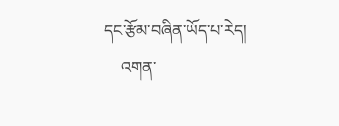དང་རྩོམ་བཞིན་ཡོད་པ་རེད།
    འགན་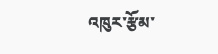འཁུར་རྩོམ་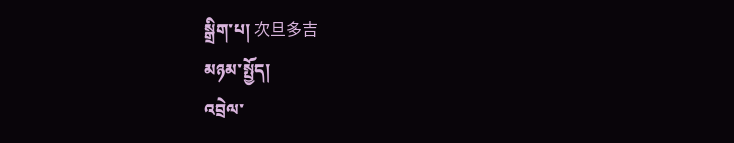སྒྲིག་པ། 次旦多吉
མཉམ་སྤྱོད།
འབྲེལ་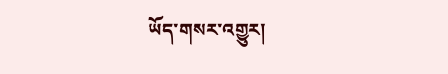ཡོད་གསར་འགྱུར།